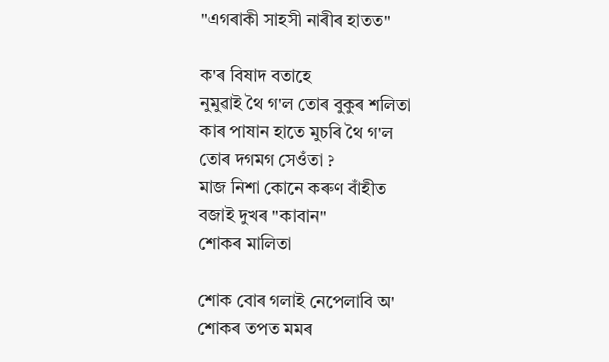"এগৰাকী সাহসী নাৰীৰ হাতত"

ক'ৰ বিষাদ বতাহে
নুমুৱাই থৈ গ'ল তোৰ বুকুৰ শলিতা
কাৰ পাষান হাতে মুচৰি থৈ গ'ল
তোৰ দগমগ সেওঁতা ?
মাজ নিশা কোনে কৰুণ বাঁহীত
বজাই দুখৰ "কাবান"
শোকৰ মালিতা

শোক বোৰ গলাই নেপেলাবি অ'
শোকৰ তপত মমৰ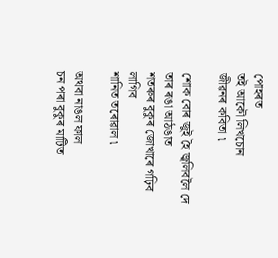পোহৰত
তই আকৌ লিখচোন
জীৱনৰ কবিতা ৷

শোক বোৰ জুই হৈ জ্বলিবলৈ দে
তাৰ ৰঙা আঠঙাত
শতৰুৰ বুকুৰ জোখাৰে গঢ়িব লাগিব
শানিত তৰোৱাল ৷

অথবা নাঙল ফাল
চন পৰা বুকুৰ মাটিত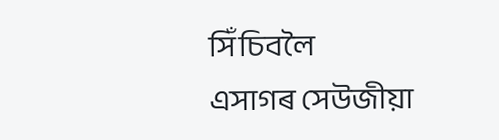সিঁচিবলৈ
এসাগৰ সেউজীয়া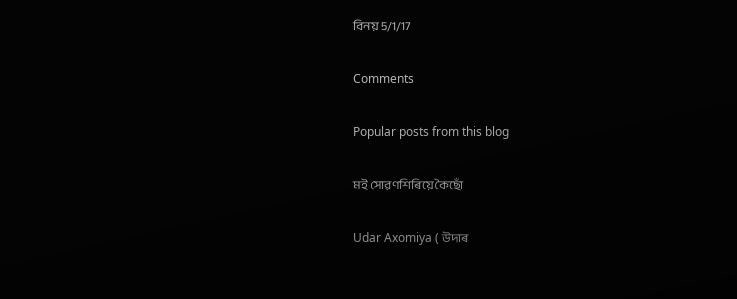বিনয় 5/1/17

Comments

Popular posts from this blog

মই সোৱণশিৰিয়ে কৈছোঁ

Udar Axomiya ( উদাৰ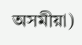অসমীয়া)